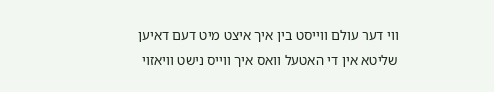ווי דער עולם ווייסט בין איך איצט מיט דעם דאיען שליטא אין די האטעל וואס איך ווייס נישט וויאזוי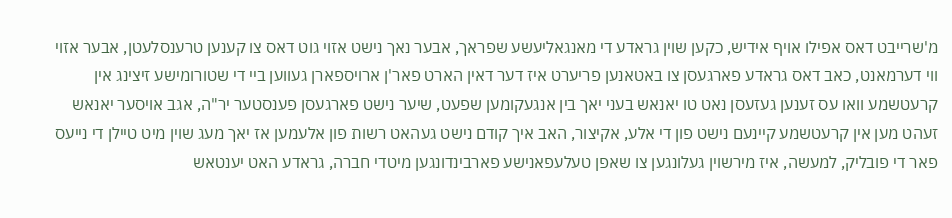מ'שרייבט דאס אפילו אויף אידיש, כקען שוין גראדע די מאנגאליעשע שפראך, אבער נאך נישט אזוי גוט דאס צו קענען טרענסלעטן, אבער אזוי ווי דערמאנט, כאב דאס גראדע פארגעסן צו באטאנען פריערט איז דער דאין הארט פאר'ן ארויספארן געווען ביי די שטורומישע זיצינג אין קרעטשמע וואו עס זענען געזעסן נאט טו יאנאש בעני יאך בין אנגעקומען שפעט, שיער נישט פארגעסן פענסטער יר"ה, אגב אויסער יאנאש זעהט מען אין קרעטשמע קיינעם נישט פון די אלע, אקיצור, האב איך קודם נישט געהאט רשות פון אלעמען אז יאך מעג שוין מיט טיילן די נייעס פאר די פובליק, למעשה, איז מירשוין געלונגען צו שאפן טעלעפאנישע פארבינדונגען מיטדי חברה, גראדע האט יענטאש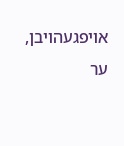אויפגעהויבן, ער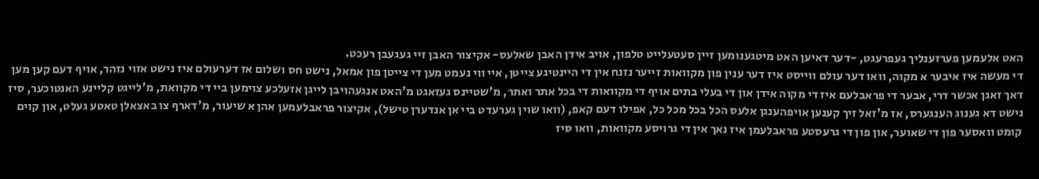האט אלעמען פערזענליך געפרעגט, -דער דאיען האט מיטגענומען זיין סעטעלייט טלפון, אויב אידן האבן שאלעס- אקיצור האבן זיי געגעבן רעכט.
די מעשה איז איבער א מקוה, וואו דער עולם ווייסט איז דער ענין פון מקוואות זייער נזנח אין די היינטיגע צייטן, איי ווי נעמט מען די צייטן פון אמאל, נישט חס ושלום אז דערעולם איז נישט אזוי נזהר, אויף דעם קען מען דאך זאגן אכשר דרי, אבער די פראבלעם איז די מקוה אידן און די בעלי בתים אויף די מקוואות די בכל אתר ואתר, מ'שטיינס געזאגט מ'האט אנגעהויבן לייגן אזעלכע צוימען ביי די מקוואת, מ'לייגט קליינע האנטוכער, סיז נישט דא גענוג הענגערס, אז מ'זאל זיך קענען אויפהענגן אלעס הכל בכל מכל כל, אפילו דעם קאפ, (וואו שוין גערעדט ביי אן אנדערן טישל), אקיצור פראבלעמען אהן א שיעור, מ'דארף צו באצאלן טאטע געלט, און קוים קומט וואסער פון די שאוער, און פון די גרעסטע פראבלעמן איז נאך אין די גרויסע מקוואות, וואו סיז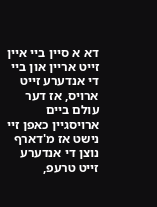דא א סיין ביי איין זייט אריין און ביי די אנדערע זייט ארויס, אז דער עולם ביים ארויסגיין כאפן זיי נישט אז מ'דארף נוצן די אנדערע זייט טרעפ,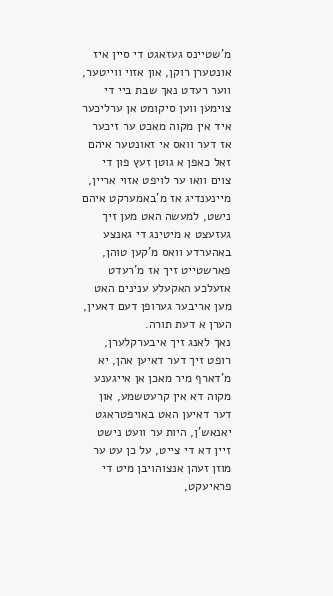מ'שטיינס געזאגט די סיין איז אונטערן רוקן, און אזוי ווייטער, ווער רעדט נאך שבת ביי די צוימען ווען סיקומט אן ערליכער איד אין מקוה מאכט ער זיכער אז דער וואס אי זאונטער איהם זאל כאפן א גוטן זעץ פון די צוים וואו ער לויפט אזוי אריין, מיינענדיג אז מ'באמערקט איהם נישט, למעשה האט מען זיך געזעצט א מיטינג די גאנצע באהערדע וואס מ'קען טוהן, פארשטייט זיך אז מ'רעדט אזעלכע האקעלע ענינים האט מען אריבער גערופן דעם דאעין, הערן א דעת תורה.
נאך לאנג זיך איבערקלערן, רופט זיך דער דאיען אהן, יא מ'דארף מיר מאכן אן אייגענע מקוה דא אין קרעטשמע, און דער דאיען האט באויפטראגט יאנאש'ן, היות ער וועט נישט זיין דא די צייט, על כן עט ער מוזן זעהן אנצוהויבן מיט די פראיעקט,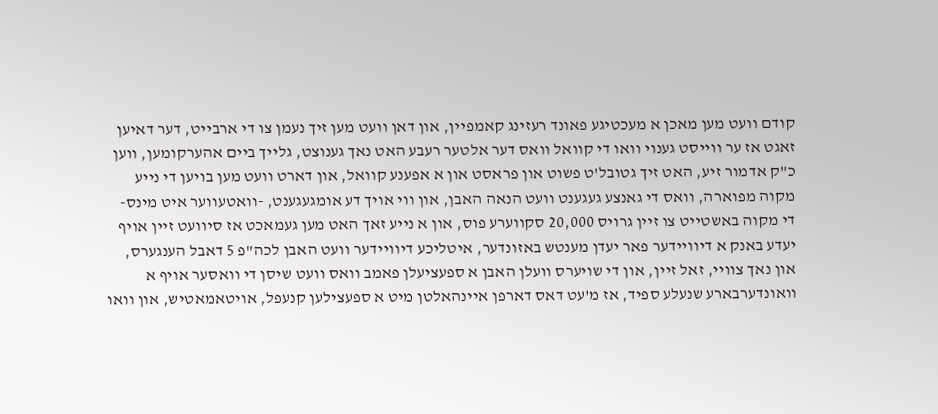קודם וועט מען מאכן א מעכטיגע פאונד רעזינג קאמפיין, און דאן וועט מען זיך נעמן צו די ארבייט, דער דאיען זאגט אז ער ווייסט גענוי וואו די קוואל וואס דער אלטער רעבע האט נאך גענוצט, גלייך ביים אהערקומען, ווען כ"ק אדמור זיע, האט זיך גטובל'ט פשוט און פראסט און א אפענע קוואל, און דארט וועט מען בויען די נייע מקוה מפוארה, וואס די גאנצע געגענט וועט הנאה האבן, און ווי אויך דע אומגעגענט, -וואטעווער איט מינס-
די מקוה באשטייט צו זיין גרויס 20,000 סקווערע פוס, און א נייע זאך האט מען געמאכט אז סיוועט זיין אויף יעדע באנק א דיוויידער פאר יעדן מענטש באזונדער, איטליכע דיוויידער וועט האבן לכה"פ 5 דאבל הענגערס, און נאך צוויי, זאל זיין, און די שויערס וועלן האבן א ספעציעלן פאמב וואס וועט שיסן די וואסער אויף א וואונדערבארע שנעלע ספיד, אז מ'עט דאס דארפן איינהאלטן מיט א ספעצילען קנעפל, אויטאמאטיש, און וואו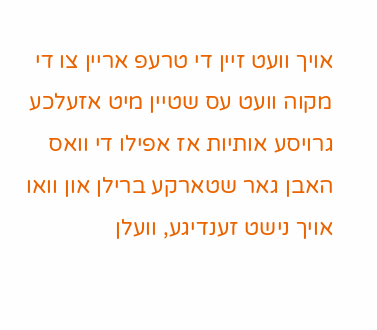אויך וועט זיין די טרעפ אריין צו די מקוה וועט עס שטיין מיט אזעלכע גרויסע אותיות אז אפילו די וואס האבן גאר שטארקע ברילן און וואו אויך נישט זענדיגע, וועלן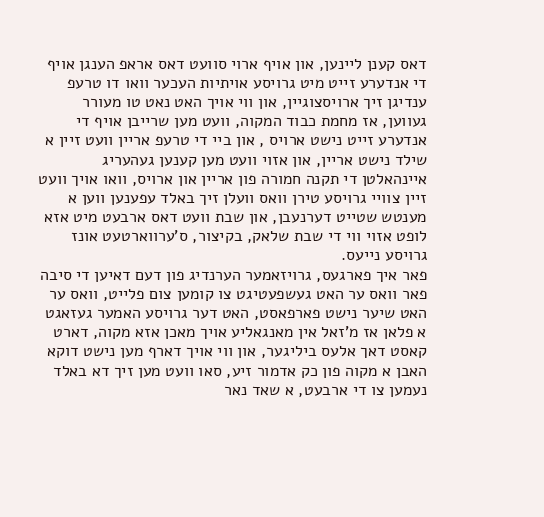דאס קענן ליינען, און אויף ארוי סוועט דאס אראפ הענגן אויף די אנדערע זייט מיט גרויסע אויתיות העכער וואו דו טרעפ ענדיגן זיך ארויסצוגיין, און ווי אויך האט נאט טו מעורר געווען, אז מחמת כבוד המקוה, וועט מען שרייבן אויף די אנדערע זייט נישט ארויס , און ביי די טרעפ אריין וועט זיין א שילד נישט אריין, און אזוי וועט מען קענען געהעריג איינהאלטן די תקנה חמורה פון אריין און ארויס, וואו אויך וועט זיין צוויי גרויסע טירן וואס וועלן זיך באלד עפענען ווען א מענטש שטייט דערנעבן, און שבת וועט דאס ארבעט מיט אזא לופט אזוי ווי די שבת שלאק, בקיצור, ס'ערווארטעט אונז גרויסע נייעס.
פאר איך פארגעס, גרויזאמער הערנדיג פון דעם דאיען די סיבה פאר וואס ער האט געשפעטיגט צו קומען צום פלייט, וואס ער האט שיער נישט פארפאסט, האט דער גרויסע האמער געזאגט א פלאן אז מ'זאל אין מאנגאליע אויך מאכן אזא מקוה, דארט קאסט דאך אלעס ביליגער, און ווי אויך דארף מען נישט דוקא האבן א מקוה פון כק אדמור זיע, סאו וועט מען זיך דא באלד נעמען צו די ארבעט, א שאד נאר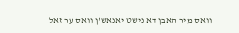וואס מיר האבן דא נישט יאנאש'ן וואס ער זאל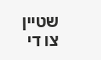שטיין צו די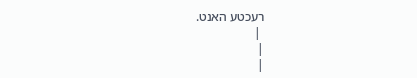רעכטע האנט.
 |
|
|